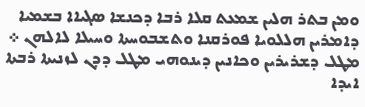ܘܡܢ ܒܬܪ ܗܠܝܢ ܫܡܥܬ ܩܠܐ ܪܒܐ ܕܟܢܫܐ ܤܓܝܐܐ ܒܫܡܝܐ ܕܐܡܪܝܢ ܗܠܠܘܝܐ ܦܘܪܩܢܐ ܘܬܫܒܘܚܬܐ ܘܚܝܠܐ ܠܐܠܗܢ ܀
ܡܛܠ ܕܫܪܝܪܝܢ ܘܟܐܢܝܢ ܕܝܢܘܗܝ ܡܛܠ ܕܕܢ ܠܙܢܝܬܐ ܪܒܬܐ ܐܝܕܐ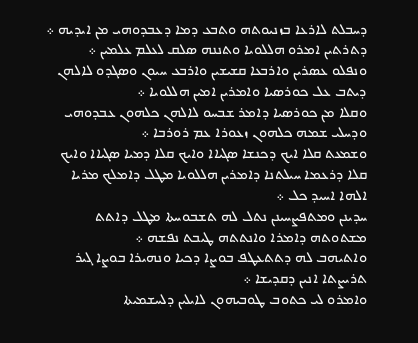ܕܚܒܠܬ ܠܐܪܥܐ ܒܙܢܝܘܬܗ ܘܬܒܥ ܕܡܐ ܕܥܒܕܘܗܝ ܡܢ ܐܝܕܝܗ ܀
ܕܬܪܬܝܢ ܐܡܪܘ ܗܠܠܘܝܐ ܘܬܢܢܗ ܤܠܩ ܠܥܠܡ ܥܠܡܝܢ ܀
ܘܢܦܠܘ ܥܤܪܝܢ ܘܐܪܒܥܐ ܩܫܝܫܝܢ ܘܐܪܒܥ ܚܝܘܢ ܘܤܓܕܘ ܠܐܠܗܢ ܕܝܬܒ ܥܠ ܟܘܪܤܝܐ ܘܐܡܪܝܢ ܐܡܝܢ ܗܠܠܘܝܐ ܀
ܘܩܠܐ ܡܢ ܟܘܪܤܝܐ ܕܐܡܪ ܫܒܚܘ ܠܐܠܗܢ ܟܠܗܘܢ ܥܒܕܘܗܝ ܘܕܚܠܝ ܫܡܗ ܟܠܗܘܢ ܙܥܘܪܐ ܥܡ ܪܘܪܒܐ ܀
ܘܫܡܥܬ ܩܠܐ ܐܝܟ ܕܟܢܫܐ ܤܓܝܐܐ ܘܐܝܟ ܩܠܐ ܕܡܝܐ ܤܓܝܐܐ ܘܐܝܟ ܩܠܐ ܕܪܥܡܐ ܚܝܠܬܢܐ ܕܐܡܪܝܢ ܗܠܠܘܝܐ ܡܛܠ ܕܐܡܠܟ ܡܪܝܐ ܐܠܗܐ ܐܚܝܕ ܟܠ ܀
ܚܕܝܢܢ ܘܡܬܦܨܚܝܢܢ ܢܬܠ ܠܗ ܬܫܒܘܚܬܐ ܡܛܠ ܕܐܬܬ ܡܫܬܘܬܗ ܕܐܡܪܐ ܘܐܢܬܬܗ ܛܝܒܬ ܢܦܫܗ ܀
ܘܐܬܝܗܒ ܠܗ ܕܬܬܥܛܦ ܒܘܨܐ ܕܟܝܐ ܘܢܗܝܪܐ ܒܘܨܐ ܓܝܪ ܬܪܝܨܬܐ ܐܢܝܢ ܕܩܕܝܫܐ ܀
ܘܐܡܪܘ ܠܝ ܟܬܘܒ ܛܘܒܝܗܘܢ ܠܐܝܠܝܢ ܕܠܚܫܡܝܬܐ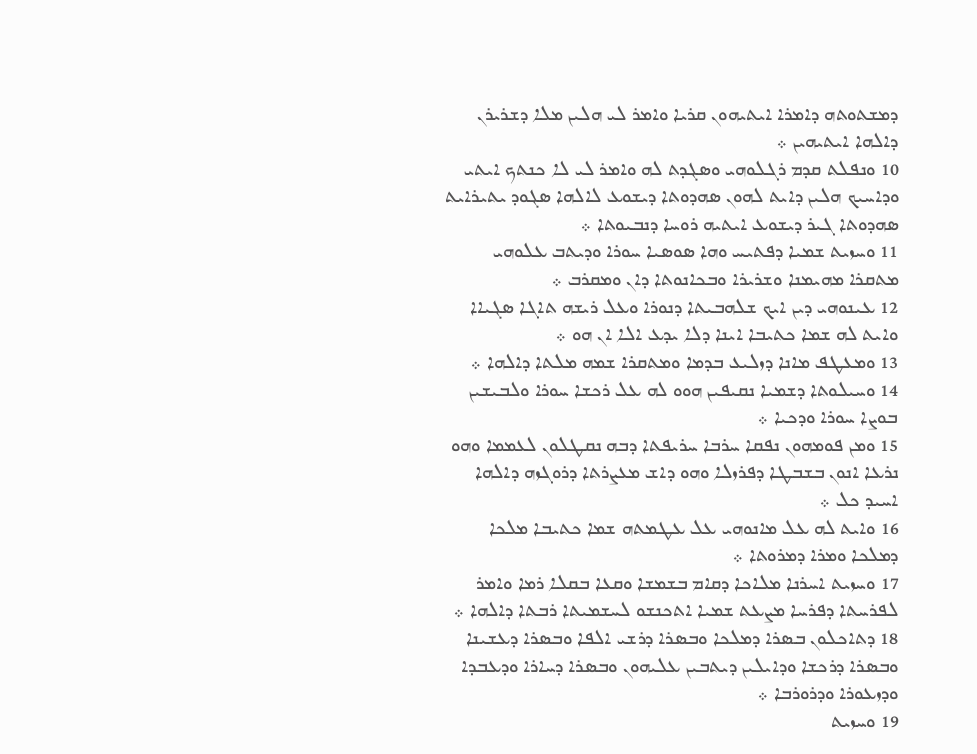ܕܡܫܬܘܬܗ ܕܐܡܪܐ ܐܝܬܝܗܘܢ ܩܪܝܐ ܘܐܡܪ ܠܝ ܗܠܝܢ ܡܠܐ ܕܫܪܝܪܢ ܕܐܠܗܐ ܐܝܬܝܗܝܢ ܀
10 ܘܢܦܠܬ ܩܕܡ ܪܓܠܘܗܝ ܘܤܓܕܬ ܠܗ ܘܐܡܪ ܠܝ ܠܐ ܟܢܬܟ ܐܝܬܝ ܘܕܐܚܝܟ ܗܠܝܢ ܕܐܝܬ ܠܗܘܢ ܤܗܕܘܬܐ ܕܝܫܘܥ ܠܐܠܗܐ ܤܓܘܕ ܝܬܝܪܐܝܬ ܤܗܕܘܬܐ ܓܝܪ ܕܝܫܘܥ ܐܝܬܝܗ ܪܘܚܐ ܕܢܒܝܘܬܐ ܀
11 ܘܚܙܝܬ ܫܡܝܐ ܕܦܬܝܚ ܘܗܐ ܤܘܤܝܐ ܚܘܪܐ ܘܕܝܬܒ ܥܠܘܗܝ ܡܬܩܪܐ ܡܗܝܡܢܐ ܘܫܪܝܪܐ ܘܒܟܐܢܘܬܐ ܕܐܢ ܘܡܩܪܒ ܀
12 ܥܝܢܘܗܝ ܕܝܢ ܐܝܟ ܫܠܗܒܝܬܐ ܕܢܘܪܐ ܘܥܠ ܪܝܫܗ ܬܐܓܐ ܤܓܝܐܐ ܘܐܝܬ ܠܗ ܫܡܐ ܟܬܝܒܐ ܐܝܢܐ ܕܠܐ ܝܕܥ ܐܠܐ ܐܢ ܗܘ ܀
13 ܘܡܥܛܦ ܡܐܢܐ ܕܙܠܝܥ ܒܕܡܐ ܘܡܬܩܪܐ ܫܡܗ ܡܠܬܐ ܕܐܠܗܐ ܀
14 ܘܚܝܠܘܬܐ ܕܫܡܝܐ ܢܩܝܦܝܢ ܗܘܘ ܠܗ ܥܠ ܪܟܫܐ ܚܘܪܐ ܘܠܒܝܫܝܢ ܒܘܨܐ ܚܘܪܐ ܘܕܟܝܐ ܀
15 ܘܡܢ ܦܘܡܗܘܢ ܢܦܩܐ ܚܪܒܐ ܚܪܝܦܬܐ ܕܒܗ ܢܩܛܠܘܢ ܠܥܡܡܐ ܘܗܘ ܢܪܥܐ ܐܢܘܢ ܒܫܒܛܐ ܕܦܪܙܠܐ ܘܗܘ ܕܐܫ ܡܥܨܪܬܐ ܕܪܘܓܙܗ ܕܐܠܗܐ ܐܚܝܕ ܟܠ ܀
16 ܘܐܝܬ ܠܗ ܥܠ ܡܐܢܘܗܝ ܥܠ ܥܛܡܬܗ ܫܡܐ ܟܬܝܒܐ ܡܠܟܐ ܕܡܠܟܐ ܘܡܪܐ ܕܡܪܘܬܐ ܀
17 ܘܚܙܝܬ ܐܚܪܢܐ ܡܠܐܟܐ ܕܩܐܡ ܒܫܡܫܐ ܘܩܥܐ ܒܩܠܐ ܪܡܐ ܘܐܡܪ ܠܦܪܚܬܐ ܕܦܪܚܐ ܡܨܥܬ ܫܡܝܐ ܐܬܟܢܫܘ ܠܚܫܡܝܬܐ ܪܒܬܐ ܕܐܠܗܐ ܀
18 ܕܬܐܟܠܘܢ ܒܤܪܐ ܕܡܠܟܐ ܘܒܤܪܐ ܕܪܫܝ ܐܠܦܐ ܘܒܤܪܐ ܕܥܫܝܢܐ ܘܒܤܪܐ ܕܪܟܫܐ ܘܕܐܝܠܝܢ ܕܝܬܒܝܢ ܥܠܝܗܘܢ ܘܒܤܪܐ ܕܚܐܪܐ ܘܕܥܒܕܐ ܘܕܙܥܘܪܐ ܘܕܪܘܪܒܐ ܀
19 ܘܚܙܝܬ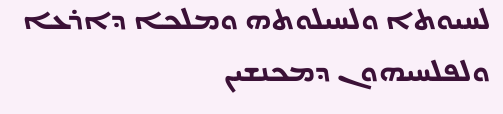ܠܚܝܘܬܐ ܘܠܚܝܠܘܬܗ ܘܡܠܟܐ ܕܐܪܥܐ ܘܠܦܠܚܝܗܘܢ ܕܡܟܢܫܝܢ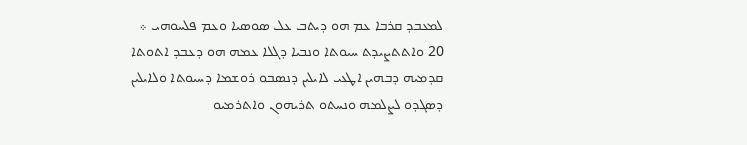ܠܡܥܒܕ ܩܪܒܐ ܥܡ ܗܘ ܕܝܬܒ ܥܠ ܤܘܤܝܐ ܘܥܡ ܦܠܚܘܗܝ ܀
20 ܘܐܬܬܨܝܕܬ ܚܝܘܬܐ ܘܢܒܝܐ ܕܓܠܐ ܥܡܗ ܗܘ ܕܥܒܕ ܐܬܘܬܐ ܩܕܡܝܗ ܕܒܗܝܢ ܐܛܥܝ ܠܐܝܠܝܢ ܕܢܤܒܘ ܪܘܫܡܐ ܕܚܝܘܬܐ ܘܠܐܝܠܝܢ ܕܤܓܕܘ ܠܨܠܡܗ ܘܢܚܬܘ ܬܪܝܗܘܢ ܘܐܬܪܡܝܘ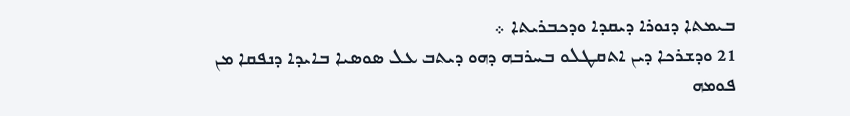ܒܝܡܬܐ ܕܢܘܪܐ ܕܝܩܕܐ ܘܕܟܒܪܝܬܐ ܀
21 ܘܕܫܪܟܐ ܕܝܢ ܐܬܩܛܠܘ ܒܚܪܒܗ ܕܗܘ ܕܝܬܒ ܥܠ ܤܘܤܝܐ ܒܐܝܕܐ ܕܢܦܩܐ ܡܢ ܦܘܡܗ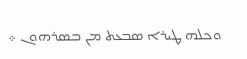ܘܟܠܗ ܛܝܪܐ ܤܒܥܬ ܡܢ ܒܤܪܗܘܢ ܀